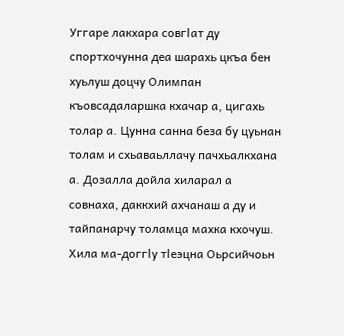Уггаре лакхара совгΙат ду спортхочунна деа шарахь цкъа бен хуьлуш доцчу Олимпан къовсадаларшка кхачар а, цигахь толар а. Цунна санна беза бу цуьнан толам и схьаваьллачу пачхьалкхана а. Дозалла дойла хиларал а совнаха, даккхий ахчанаш а ду и тайпанарчу толамца махка кхочуш.
Хила ма-доггΙу тΙеэцна Оьрсийчоьн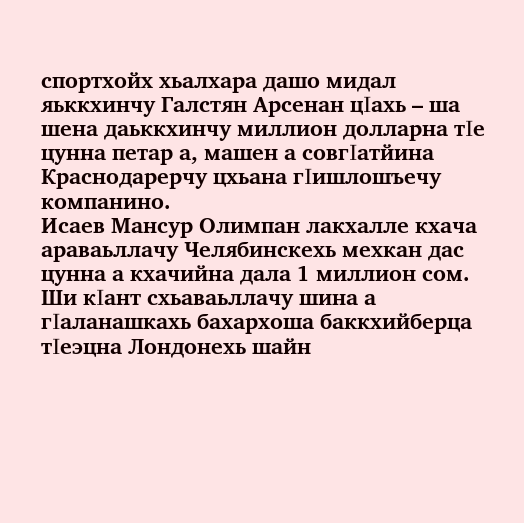спортхойх хьалхара дашо мидал яьккхинчу Галстян Арсенан цΙахь – ша шена даьккхинчу миллион долларна тΙе цунна петар а, машен а совгΙатйина Краснодарерчу цхьана гΙишлошъечу компанино.
Исаев Мансур Олимпан лакхалле кхача араваьллачу Челябинскехь мехкан дас цунна а кхачийна дала 1 миллион сом.
Ши кΙант схьаваьллачу шина а гΙаланашкахь бахархоша баккхийберца тΙеэцна Лондонехь шайн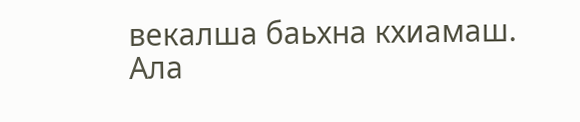векалша баьхна кхиамаш.
Ала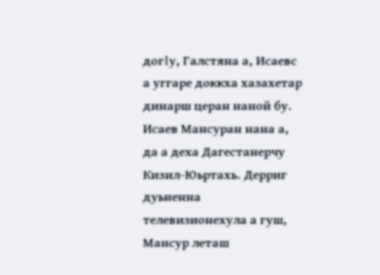догΙу, Галстяна а, Исаевс а уггаре доккха хазахетар динарш церан наной бу.
Исаев Мансуран нана а, да а деха Дагестанерчу Кизил-Юьртахь. Дерриг дуьненна телевизионехула а гуш, Мансур леташ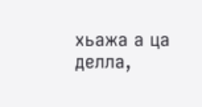хьажа а ца делла,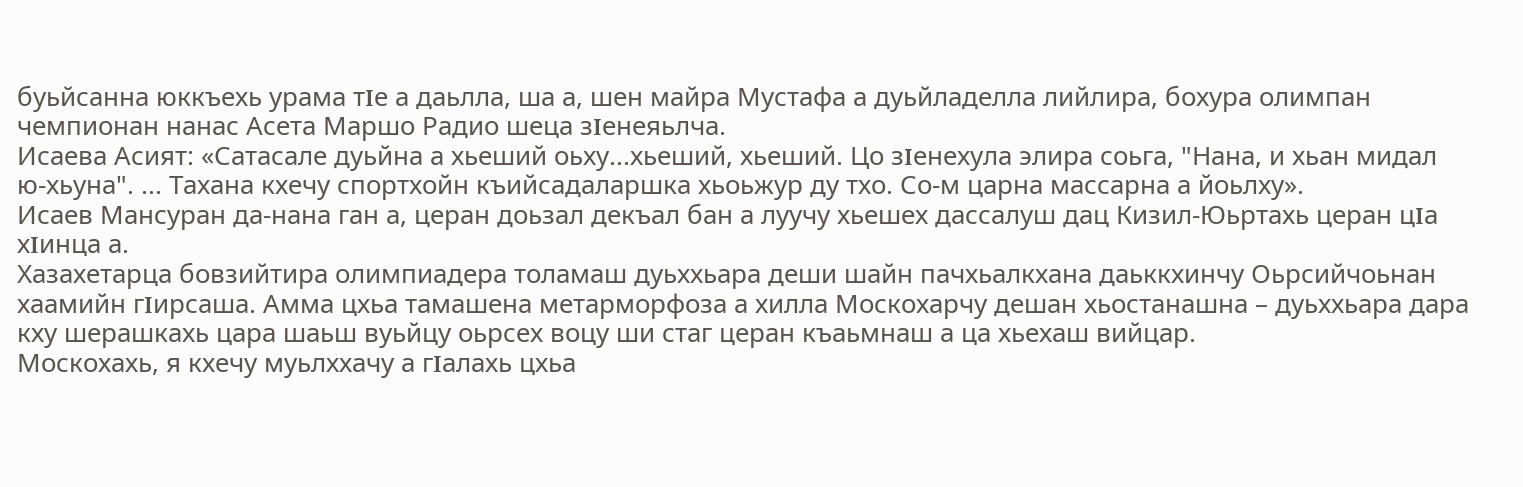буьйсанна юккъехь урама тΙе а даьлла, ша а, шен майра Мустафа а дуьйладелла лийлира, бохура олимпан чемпионан нанас Асета Маршо Радио шеца зΙенеяьлча.
Исаева Асият: «Сатасале дуьйна а хьеший оьху...хьеший, хьеший. Цо зΙенехула элира соьга, "Нана, и хьан мидал ю-хьуна". ... Тахана кхечу спортхойн къийсадаларшка хьоьжур ду тхо. Со-м царна массарна а йоьлху».
Исаев Мансуран да-нана ган а, церан доьзал декъал бан а луучу хьешех дассалуш дац Кизил-Юьртахь церан цΙа хΙинца а.
Хазахетарца бовзийтира олимпиадера толамаш дуьххьара деши шайн пачхьалкхана даьккхинчу Оьрсийчоьнан хаамийн гΙирсаша. Амма цхьа тамашена метарморфоза а хилла Москохарчу дешан хьостанашна – дуьххьара дара кху шерашкахь цара шаьш вуьйцу оьрсех воцу ши стаг церан къаьмнаш а ца хьехаш вийцар.
Москохахь, я кхечу муьлххачу а гΙалахь цхьа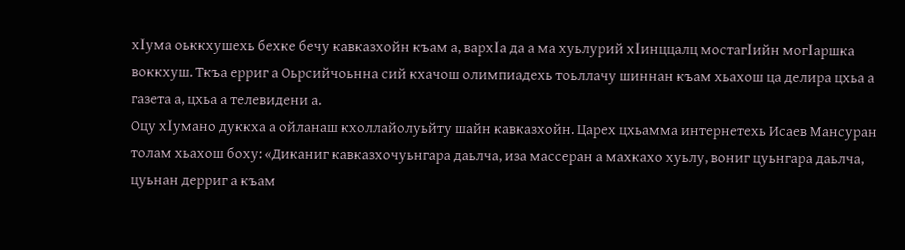хΙума оьккхушехь бехке бечу кавказхойн къам а, вархΙа да а ма хуьлурий хΙинццалц мостагΙийн могΙаршка воккхуш. Ткъа ерриг а Оьрсийчоьнна сий кхачош олимпиадехь тоьллачу шиннан къам хьахош ца делира цхьа а газета а, цхьа а телевидени а.
Оцу хΙумано дуккха а ойланаш кхоллайолуьйту шайн кавказхойн. Царех цхьамма интернетехь Исаев Мансуран толам хьахош боху: «Диканиг кавказхочуьнгара даьлча, иза массеран а махкахо хуьлу, вониг цуьнгара даьлча, цуьнан дерриг а къам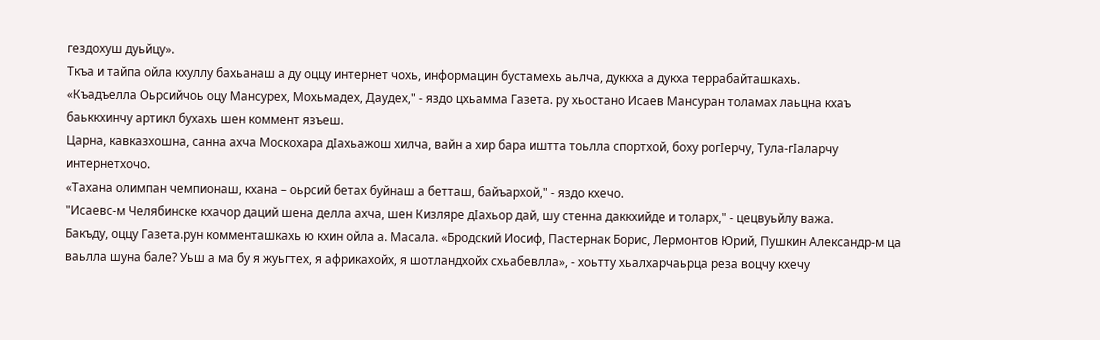гездохуш дуьйцу».
Ткъа и тайпа ойла кхуллу бахьанаш а ду оццу интернет чохь, информацин бустамехь аьлча, дуккха а дукха террабайташкахь.
«Къадъелла Оьрсийчоь оцу Мансурех, Мохьмадех, Даудех," - яздо цхьамма Газета. ру хьостано Исаев Мансуран толамах лаьцна кхаъ баьккхинчу артикл бухахь шен коммент язъеш.
Царна, кавказхошна, санна ахча Москохара дΙахьажош хилча, вайн а хир бара иштта тоьлла спортхой, боху рогΙерчу, Тула-гΙаларчу интернетхочо.
«Тахана олимпан чемпионаш, кхана – оьрсий бетах буйнаш а бетташ, байъархой," - яздо кхечо.
"Исаевс-м Челябинске кхачор даций шена делла ахча, шен Кизляре дΙахьор дай, шу стенна даккхийде и толарх," - цецвуьйлу важа.
Бакъду, оццу Газета.рун комменташкахь ю кхин ойла а. Масала. «Бродский Иосиф, Пастернак Борис, Лермонтов Юрий, Пушкин Александр-м ца ваьлла шуна бале? Уьш а ма бу я жуьгтех, я африкахойх, я шотландхойх схьабевлла», - хоьтту хьалхарчаьрца реза воцчу кхечу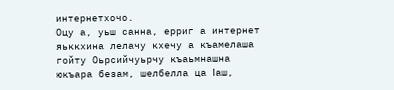интернетхочо.
Оцу а, уьш санна, ерриг а интернет яьккхина лелачу кхечу а къамелаша гойту Оьрсийчуьрчу къаьмнашна юкъара безам, шелбелла ца Ιаш,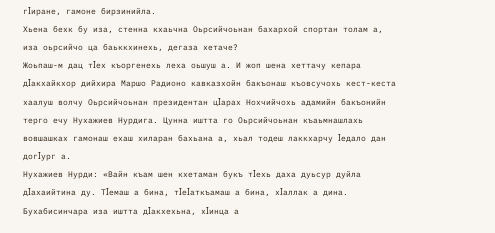гΙиране, гамоне бирзинийла.
Хьена бехк бу иза, стенна кхаьчна Оьрсийчоьнан бахархой спортан толам а, иза оьрсийчо ца баьккхинехь, дегаза хетаче?
Жоьпаш-м дац тΙех къоргенехь леха оьшуш а. И жоп шена хеттачу кепара дΙакхайкхор дийхира Маршо Радионо кавказхойн бакъонаш къовсучохь кест-кеста хаалуш волчу Оьрсийчоьнан президентан цΙарах Нохчийчохь адамийн бакъонийн терго ечу Нухажиев Нурдига. Цунна иштта го Оьрсийчоьнан къаьмнашлахь вовшашках гамонаш ехаш хиларан бахьана а, хьал тодеш лаккхарчу Ιедало дан догΙург а.
Нухажиев Нурди: «Вайн къам шен кхетаман букъ тΙехь даха дуьсур дуйла дΙахаийтина ду. ТΙемаш а бина, тΙеΙаткъамаш а бина, хΙаллак а дина. Бухабисинчара иза иштта дΙакхехьна, хΙинца а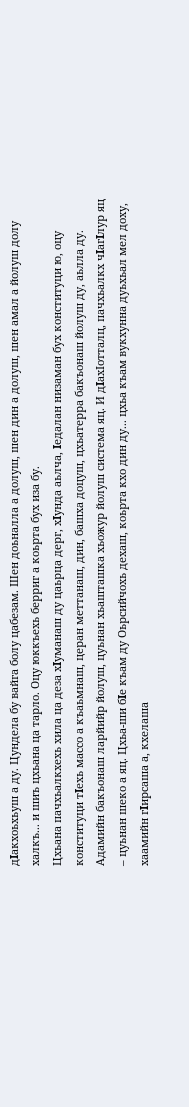дΙакхоьхьуш а ду. Цундела бу вайга болу цабезам. Шен доьналла а долуш, шен дин а долуш, шен амал а йолуш долу халкъ... и шиъ цхьана ца тарло. Оцу юккъехь берриг а коьрта бух иза бу.
Цхьана пачхьалкхехь хила ца деза хΙуманаш ду цаьрца дерг, хΙунда аьлча, Ιедалан низаман бух конституци ю, оцу конституци тΙехь массо а къаьмнаш, церан меттанаш, дин, башха доцуш, цхьатерра бакъонаш йолуш ду, аьлла ду.
Адамийн бакъонаш ларйийр йолуш, цуьнан хьашташка хьожур йолуш система яц. И дΙахIотталц, пачхьалкх чΙагΙлур яц – цуьнан шеко а яц. Цхьа-ши бΙе къам ду Оьрсийчохь дехаш, коьрта кхо дин ду... цхьа къам вукхунна дуьхьал мел доху, хаамийн гΙирсаша а, кхелаша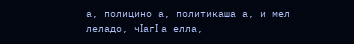а, полицино а, политикаша а, и мел леладо, чΙагΙ а елла,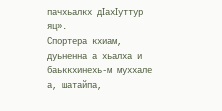пачхьалкх дΙахΙуттур яц».
Спортера кхиам, дуьненна а хьалха и баьккхинехь-м муххале а, шатайпа,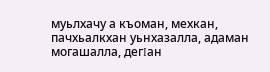муьлхачу а къоман, мехкан, пачхьалкхан уьнхазалла, адаман могашалла, дегΙан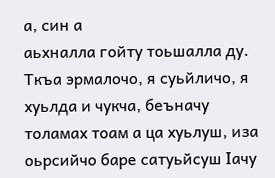а, син а
аьхналла гойту тоьшалла ду. Ткъа эрмалочо, я суьйличо, я хуьлда и чукча, беъначу толамах тоам а ца хуьлуш, иза оьрсийчо баре сатуьйсуш Ιачу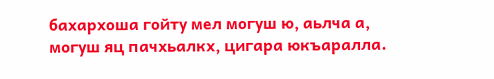бахархоша гойту мел могуш ю, аьлча а, могуш яц пачхьалкх, цигара юкъаралла.